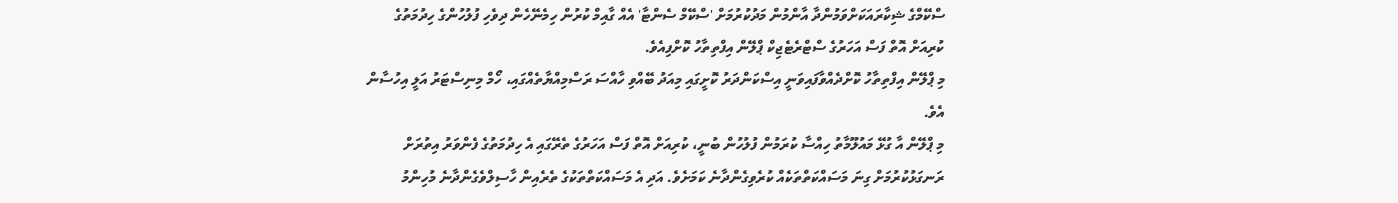ސްކޭމްގެ ޝިކާރައަކަށްވަމުންދާ އާންމުން މަދުކުރުމަށް 'ސްކޭމް ސެންޓާ' އެއް ގާއިމް ކުރުން ހިމެނޭހެން ދިވެހި ފުލުހުންގެ ހިދުމަތުގެ ކުރިއަށް އޮތް ފަސް އަހަރުގެ ސްޓްރެޓެޖިކް ޕްލޭން އިފްތިތާހު ކޮށްފިއެވެ.
މި ޕްލޭން އިފްތިތާހު ކޮށްދެއްވާފައިވަނީ އިސްކަންދަރު ކޮށީގައި މިއަދު ބޭއްވި ހާއްސަ ރަސްމިއްޔާތެއްގައި، ހޯމް މިނިސްޓަރު އަލީ އިހުސާން އެވެ.
މި ޕްލޭން އާ ގުޅޭ މައުލޫމާތު ހިއްސާ ކުރަމުން ފުލުހުން ބުނީ، ކުރިއަށް އޮތް ފަސް އަހަރުގެ ތެރޭގައި އެ ހިދުމަތުގެ ފެންވަރު އިތުރަށް ރަނގަޅުކުރުމަށް ގިނަ މަސައްކަތްތަކެއް ކުރެވިގެންދާނެ ކަމަށެވެ. އަދި އެ މަސައްކަތްތަކުގެ ތެރެއިން ހާސިލްވެގެންދާނެ މުހިންމު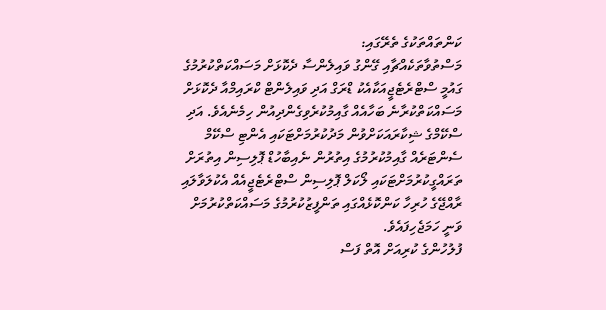ކަންތައްތަކުގެ ތެރޭގައި:
މަސްތުވާތަކެއްޗާއި ގޭންގު ވައިލެންސާ ދެކޮޅަށް މަސައްކަތްކުރުމުގެ ގައުމީ ސްޓްރެޓެޖީއަކާއެކު ޑްރަގް އަދި ވައިލެންޓް ކްރައިމްއާ ދެކޮޅަށް މަސައްކަތްކުރާނެ ބަހާއެއް ގާއިމުކުރެވިގެންދިއުން ހިމެނެއެވެ. އަދި ސްކޭމްގެ ޝިކާރައަކަށްވުން މަދުކުރުމަށްޓަކައި އެންޓި ސްކޭމް ސެންޓަރެއް ގާއިމުކުރުމުގެ އިތުރުން ނެއިބާހުޑް ޕޮލިސިން އިތުރަށް ތަރައްގީކުރުމަށްޓަކައި ލޯކަލް ޕޮލިސިން ސްޓްރެޓެޖީއެއް އެކުލަވާލައި ރާއްޖޭގެ ހުރިހާ ކަންކޮޅެއްގައި ތަންފީޒުކުރުމުގެ މަސައްކަތްކުރުމަށް ވަނީ ހަމަޖެހިފައެވެ.
ފުލުހުންގެ ކުރިއަށް އޮތް ފަސް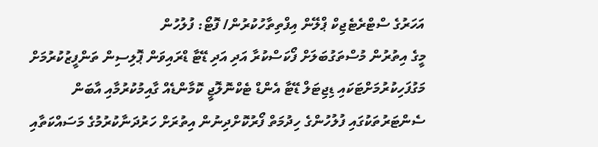އަހަރުގެ ސްޓްރެޓެޖިކް ޕްލޭން އިފްތިތާހުކުރުން/ ފޮޓޯ: ފުލުހުން
މީގެ އިތުރުން މުސްތަގުބަލަށް ފޯކަސްކުރާ އަދި އަދި ޑޭޓާ ޑްރައިވަން ޕޮލިސިން ތަންފީޒުކުރުމަށް މަގުފަހިކުރުމަށްޓަކައި ޑިޖިޓަލް ޑޭޓާ އެންޑް ޓެކްނޮލޮޖީ ކޮމާންޑެއް ގާއިމުކުރުމާއި އާބަން ސެންޓަރުތަކުގައި ފުލުހުންގެ ހިދުމަތް ފޯރުކޮށްދިނުން އިތުރަށް ހަރުދަނާކުރުމުގެ މަސައްކަތާއި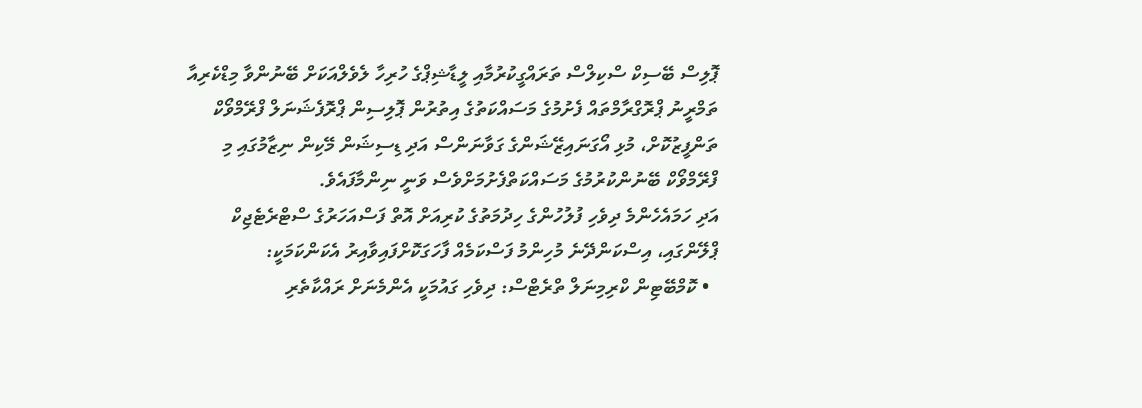ޕޮލިސް ބޭސިކް ސްކިލްސް ތަރައްގީކުރުމާއި ލީޑާޝިޕްގެ ހުރިހާ ލެވެލްއަކަށް ބޭނުންވާ މިޑްކެރިއާ ތަމްރީނު ޕްރޮގްރާމްތައް ފެށުމުގެ މަސައްކަތުގެ އިތުރުން ޕޮލިސިން ޕްރޮފެޝަނަލް ފްރޭމްވޯކް ތަންފީޒުކޮށް، މުޅި އޯގަނައިޒޭޝަންގެ ގަވާނަންސް އަދި ޑިސިޝަން މޭކިން ނިޒާމުގައި މި ފްރޭމްވޯކް ބޭނުންކުރުމުގެ މަސައްކަތްފެށުމަށްވެސް ވަނީ ނިންމާފައެވެ.
އަދި ހަމައެހެންމެ ދިވެހި ފުލުހުންގެ ހިދުމަތުގެ ކުރިއަށް އޮތް ފަސްއަހަރުގެ ސްޓްރެޓެޖިކް ޕްލޭންގައި، އިސްކަންދޭނެ މުހިންމު ފަސްކަމެއް ފާހަގަކޮށްފައިވާއިރު އެކަންކަމަކީ:
  • ކޮމްބޭޓިން ކްރިމިނަލް ތްރެޓްސް: ދިވެހި ގައުމަކީ އެންމެނަށް ރައްކާތެރި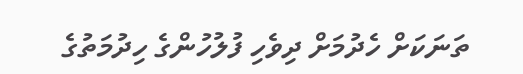ތަނަކަށް ހެދުމަށް ދިވެހި ފުލުހުންގެ ހިދުމަތުގެ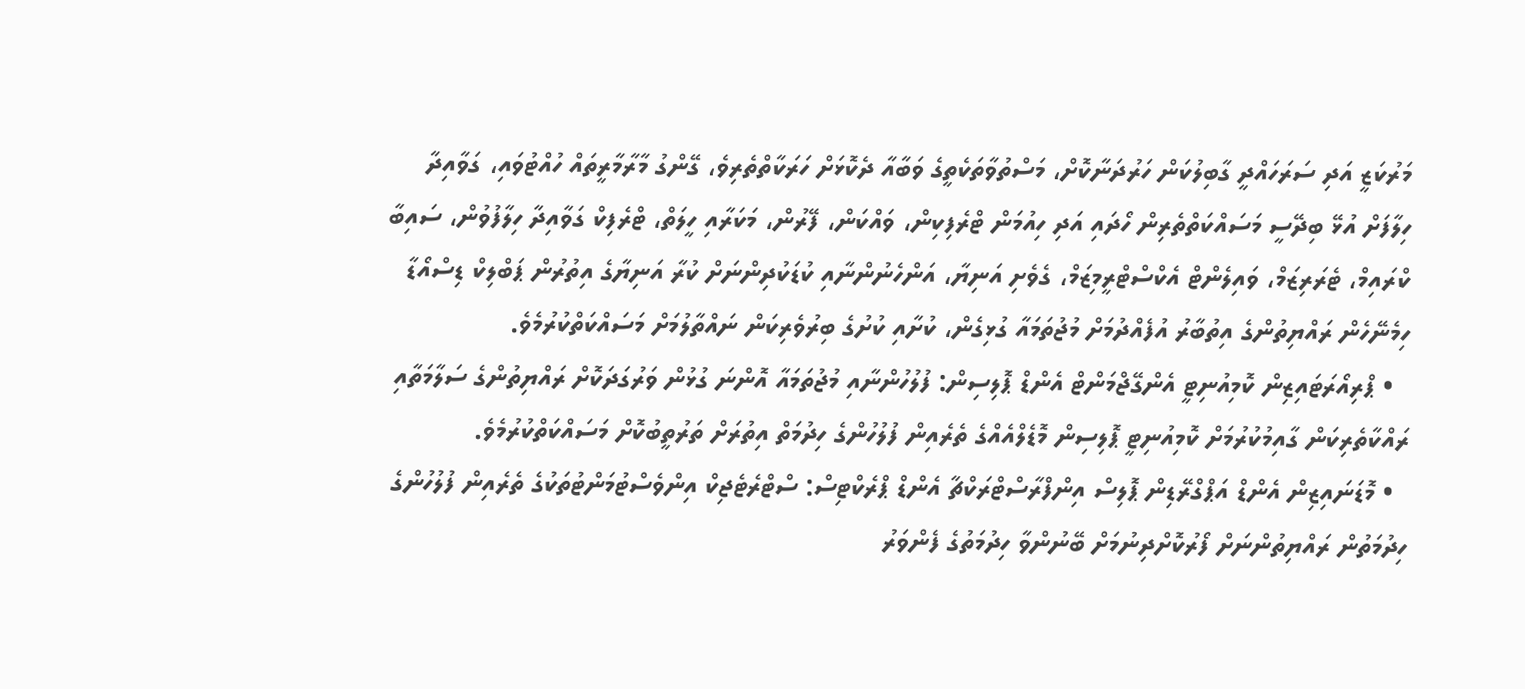މަރުކަޒީ އަދި ސަރަހައްދީ ގާބިލުކަން ހަރުދަނާކޮށް، މަސްތުވާތަކެތީގެ ވަބާއާ ދެކޮޅަށް ހަރަކާތްތެރިވެ، ގޭންގު މާރާމާރީތައް ހުއްޓުވައި، ގަވާއިދާ ހިލާފަށް އުޅޭ ބިދޭސީ މަސައްކަތްތެރިން ހޯދައި އަދި ހިއުމަން ޓްރެފިކިން، ވައްކަން، ފޭރުން، މަކަރާއި ހީލަތް، ޓްރެފިކް ގަވާއިދާ ހިލާފުވުން، ސައިބާ ކްރައިމް، ޓެރަރިޒަމް، ވައިލެންޓް އެކްސްޓްރީމިޒަމް، ގެވެށި އަނިޔާ، އަންހެނުންނާއި ކުޑަކުދިންނަށް ކުރާ އަނިޔާގެ އިތުރުން ޕަބްލިކް ޑިސްއޯޑާ ހިމެނޭހެން ރައްޔިތުންގެ އިތުބާރު އުފެއްދުމަށް މުޖުތަމައާ ގުޅިގެން، ކުށާއި ކުށުގެ ބިރުވެރިކަން ނައްތާލުމަށް މަސައްކަތްކުރުމެވެ.
  • ޕްރިއޯރަޓައިޒިން ކޮމިއުނިޓީ އެންގޭޖްމަންޓް އެންޑް ޕޮލިސިން: ފުލުހުންނާއި މުޖުތަމައާ އޮންނަ ގުޅުން ވަރުގަދަކޮށް ރައްޔިތުންގެ ސަލާމަތާއި ރައްކާތެރިކަން ގާއިމުކުރުމަށް ކޮމިއުނިޓީ ޕޮލިސިން މޮޑެލްއެއްގެ ތެރެއިން ފުލުހުންގެ ހިދުމަތް އިތުރަށް ތަރުތީބުކޮށް މަސައްކަތްކުރުމެވެ.
  • މޮޑަނައިޒިން އެންޑް އަޕްގްރޭޑިން ޕޮލިސް އިންފްރާސްޓްރަކްޗާ އެންޑް ޕްރެކްޓިސް: ސްޓްރެޓެޖިކް އިންވެސްޓުމަންޓުތަކުގެ ތެރެއިން ފުލުހުންގެ ހިދުމަތުން ރައްޔިތުންނަށް ފޯރުކޮށްދިނުމަށް ބޭނުންވާ ހިދުމަތުގެ ފެންވަރު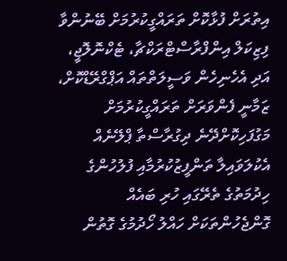އިތުރަށް ފުޅާކޮށް ތަރައްގީކުރުމަށް ބޭނުންވާ ފިޒިކަލް އިންފްރާސްޓްރަކްޗާ، ޓެކްނޮލޮޖީ، އަދި އެހެނިހެން ވަސީލަތްތައް އަޕްގްރޭޑްކޮށް، ޒަމާނީ ފެންވަރަށް ތަރައްގީކުރުމަށް މަގުފަހިކޮށްދޭނެ ދިގުރާސްތާ ޕްލޭނެއް އެކުލަވައިލާ ތަންފީޒުކުރުމާއި ފުލުހުންގެ ހިދުމަތުގެ ތެރޭގައި ހުރި ބައެއް ގޮންޖެހުންތަކަށް ހައްލު ހޯދުމުގެ ގޮތުން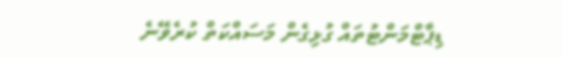ޑިޕާޓްމަންޓުތައް ގުޅިގެން މަސައްކަތް ކުރެވޭނެ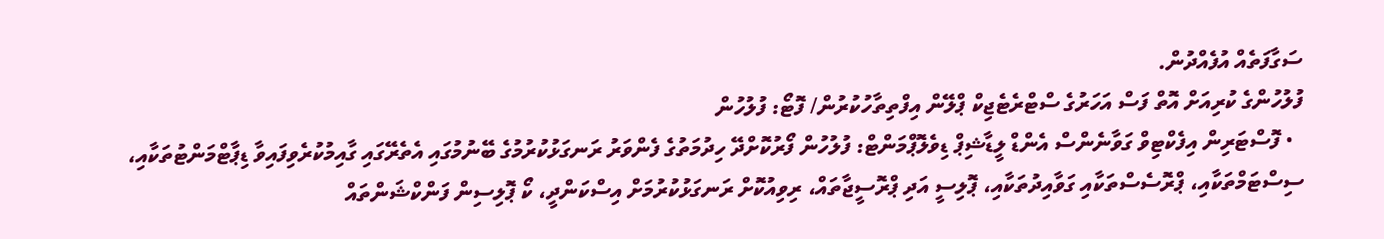ސަގާފަތެއް އުފެއްދުން.
ފުލުހުންގެ ކުރިއަށް އޮތް ފަސް އަހަރުގެ ސްޓްރެޓެޖިކް ޕްލޭން އިފްތިތާހުކުރުން/ ފޮޓޯ: ފުލުހުން
  • ފޮސްޓަރިން އިފެކްޓިވް ގަވާނެންސް އެންޑް ލީޑާޝިޕް ޑިވެލޮޕްމަންޓް: ފުލުހުން ފޯރުކޮށްދޭ ހިދުމަތުގެ ފެންވަރު ރަނގަޅުކުރުމުގެ ބޭނުމުގައި އެތެރޭގައި ގާއިމުކުރެވިފައިވާ ޑިޕާޓްމަންޓުތަކާއި، ސިސްޓަމްތަކާއި، ޕްރޮސެސްތަކާއި ގަވާއިދުތަކާއި، ޕޮލިސީ އަދި ޕްރޮސީޖާތައް، ރިވިއުކޮށް ރަނގަޅުކުރުމަށް އިސްކަންދީ، ކޯ ޕޮލިސިން ފަންކްޝަންތައް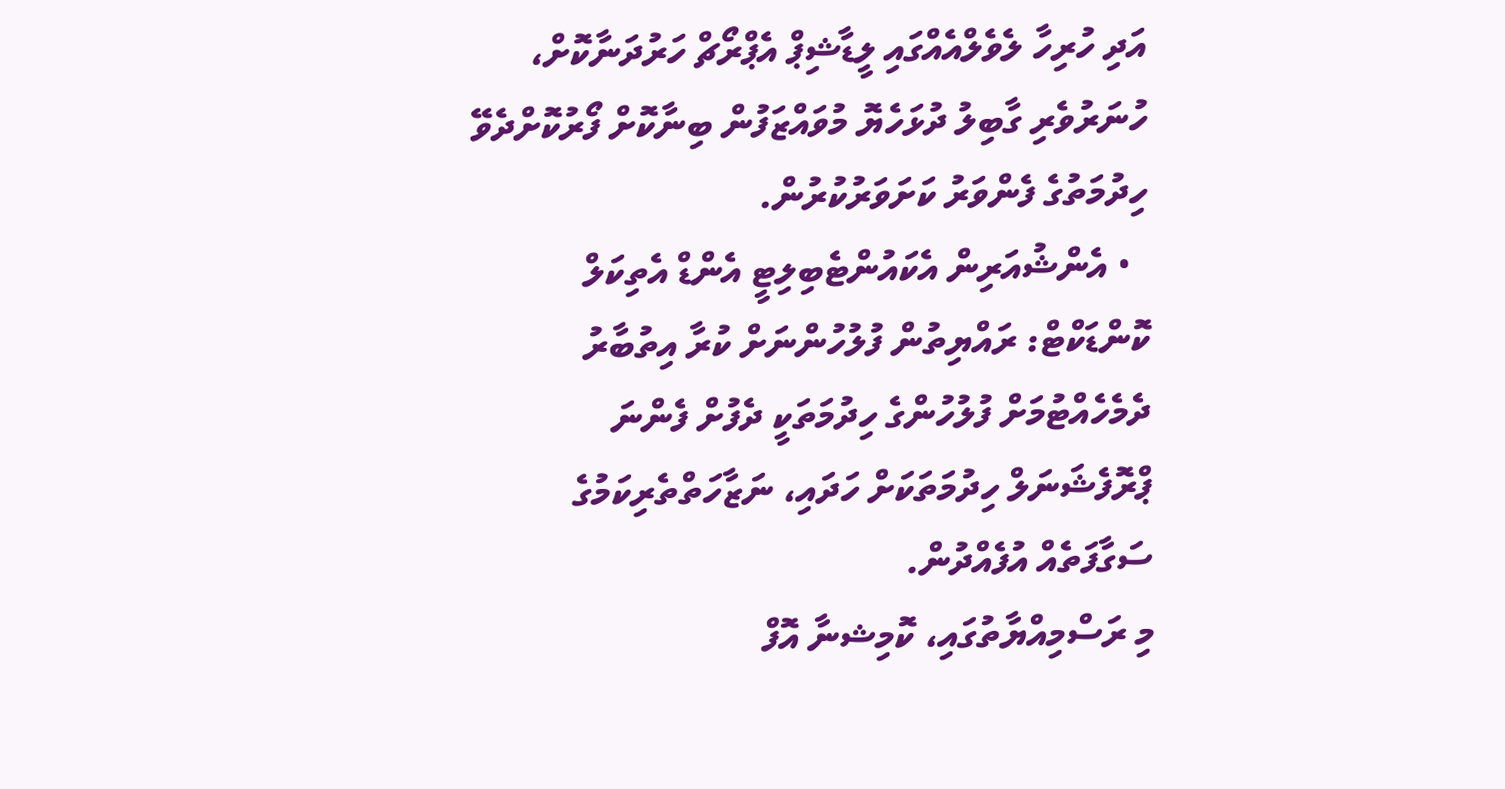އަދި ހުރިހާ ލެވެލްއެއްގައި ލީޑާޝިޕް އެޕްރޯޗް ހަރުދަނާކޮށް، ހުނަރުވެރި ގާބިލު ދުޅަހެޔޮ މުވައްޒަފުން ބިނާކޮށް ފޯރުކޮށްދެވޭ ހިދުމަތުގެ ފެންވަރު ކަށަވަރުކުރުން.
  • އެންޝުއަރިން އެކައުންޓެބިލިޓީ އެންޑް އެތިކަލް ކޮންޑަކްޓް: ރައްޔިތުން ފުލުހުންނަށް ކުރާ އިތުބާރު ދެމެހެއްޓުމަށް ފުލުހުންގެ ހިދުމަތަކީ ދެފުށް ފެންނަ ޕްރޮފެޝަނަލް ހިދުމަތަކަށް ހަދައި، ނަޒާހަތްތެރިކަމުގެ ސަގާފަތެއް އުފެއްދުން.
މި ރަސްމިއްޔާތުގައި، ކޮމިޝނާ އޮފް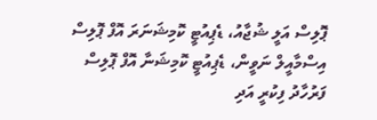ޕޮލިސް އަލީ ޝުޖާއު، ޑެޕިއުޓީ ކޮމިޝަނަރަ އޮފް ޕޮލިސް އިސްމާއީލް ނަވީން، ޑެޕިއުޓީ ކޮމިޝަނާ އޮފް ޕޮލިސް ފަރުހާދު ފިކުރީ އަދި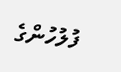ފުލުހުންގެ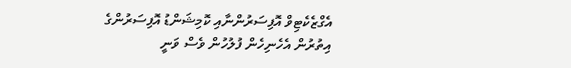އެގްޒެކެޓިވް އޮފިސަރުންނާއި ކޮމިޝަންޑު އޮފިސަރުންގެ އިތުރުން އެހެނިހެން ފުލުހުން ވެސް ވަނީ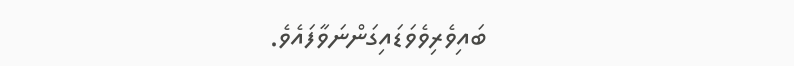ބައިވެރިވެވަޑައިގަންނަވާފައެވެ.